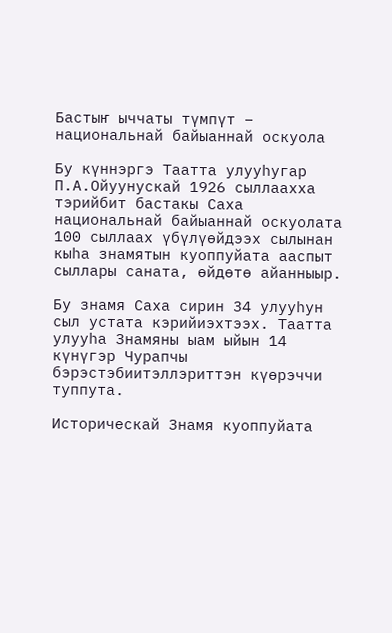Бастыҥ ыччаты түмпүт – национальнай байыаннай оскуола

Бу күннэргэ Таатта улууһугар П.А.Ойуунускай 1926 сыллаахха тэрийбит бастакы Саха национальнай байыаннай оскуолата 100 сыллаах үбүлүөйдээх сылынан кыһа знамятын куоппуйата ааспыт сыллары саната, өйдөтө айанныыр.

Бу знамя Саха сирин 34 улууһун сыл устата кэрийиэхтээх. Таатта улууһа Знамяны ыам ыйын 14 күнүгэр Чурапчы бэрэстэбиитэллэриттэн күөрэччи туппута.

Историческай Знамя куоппуйата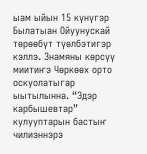ыам ыйын 15 күнүгэр Былатыан Ойуунускай төрөөбүт түөлбэтигэр кэллэ. Знамяны көрсүү миитиҥэ Чөркөөх орто оскуолатыгар ыытылынна. “Эдэр карбышевтар” кулууптарын бастыҥ чилиэннэрэ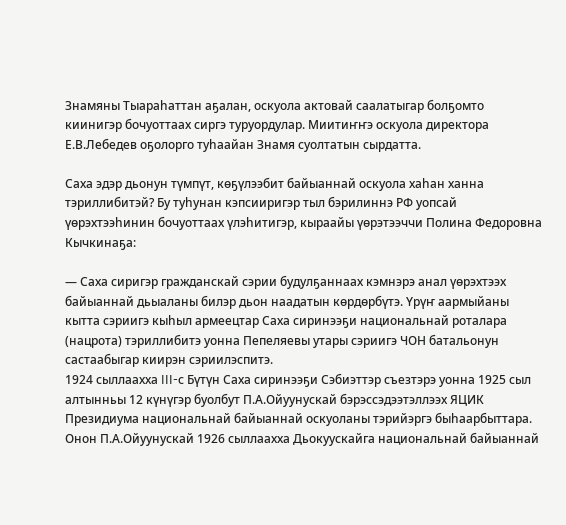Знамяны Тыараһаттан аҕалан, оскуола актовай саалатыгар болҕомто киинигэр бочуоттаах сиргэ туруордулар. Миитиҥҥэ оскуола директора Е.В.Лебедев оҕолорго туһаайан Знамя суолтатын сырдатта.

Саха эдэр дьонун түмпүт, көҕүлээбит байыаннай оскуола хаһан ханна тэриллибитэй? Бу туһунан кэпсииригэр тыл бэрилиннэ РФ уопсай үөрэхтээһинин бочуоттаах үлэһитигэр, кыраайы үөрэтээччи Полина Федоровна Кычкинаҕа:

— Саха сиригэр гражданскай сэрии будулҕаннаах кэмнэрэ анал үөрэхтээх байыаннай дьыаланы билэр дьон наадатын көрдөрбүтэ. Үрүҥ аармыйаны кытта сэриигэ кыһыл армеецтар Саха сиринээҕи национальнай роталара (нацрота) тэриллибитэ уонна Пепеляевы утары сэриигэ ЧОН батальонун састаабыгар киирэн сэриилэспитэ.
1924 сыллаахха III-с Бүтүн Саха сиринээҕи Сэбиэттэр съезтэрэ уонна 1925 сыл алтынньы 12 күнүгэр буолбут П.А.Ойуунускай бэрэссэдээтэллээх ЯЦИК Президиума национальнай байыаннай оскуоланы тэрийэргэ быһаарбыттара. Онон П.А.Ойуунускай 1926 сыллаахха Дьокуускайга национальнай байыаннай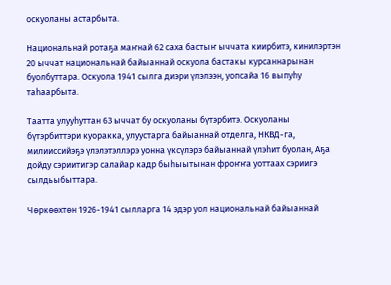оскуоланы астарбыта.

Национальнай ротаҕа маҥнай 62 саха бастыҥ ыччата киирбитэ, кинилэртэн 20 ыччат национальнай байыаннай оскуола бастакы курсаннарынан буолбуттара. Оскуола 1941 сылга диэри үлэлээн, уопсайа 16 выпуһу таһаарбыта.

Таатта улууһуттан 63 ыччат бу оскуоланы бүтэрбитэ. Оскуоланы бүтэрбиттэри куоракка, улуустарга байыаннай отделга, НКВД-га, милииссийэҕэ үлэлэтэллэрэ уонна үксүлэрэ байыаннай үлэһит буолан, Аҕа дойду сэриитигэр салайар кадр быһыытынан фроҥҥа уоттаах сэриигэ сылдьыбыттара.

Чөркөөхтөн 1926-1941 сылларга 14 эдэр уол национальнай байыаннай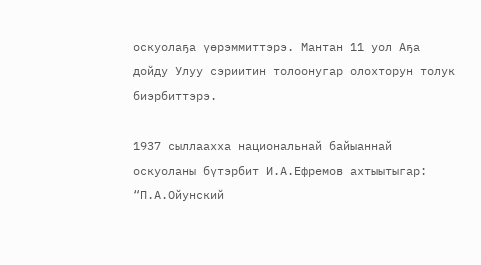оскуолаҕа үөрэммиттэрэ. Мантан 11 уол Аҕа дойду Улуу сэриитин толоонугар олохторун толук биэрбиттэрэ.

1937 сыллаахха национальнай байыаннай оскуоланы бүтэрбит И.А.Ефремов ахтыытыгар: “П.А.Ойунский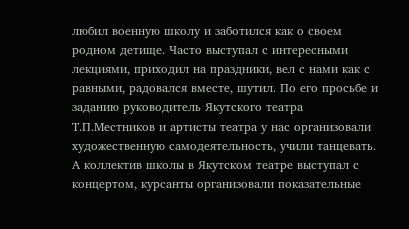любил военную школу и заботился как о своем родном детище. Часто выступал с интересными лекциями, приходил на праздники, вел с нами как с равными, радовался вместе, шутил. По его просьбе и заданию руководитель Якутского театра Т.П.Местников и артисты театра у нас организовали художественную самодеятельность, учили танцевать. А коллектив школы в Якутском театре выступал с концертом, курсанты организовали показательные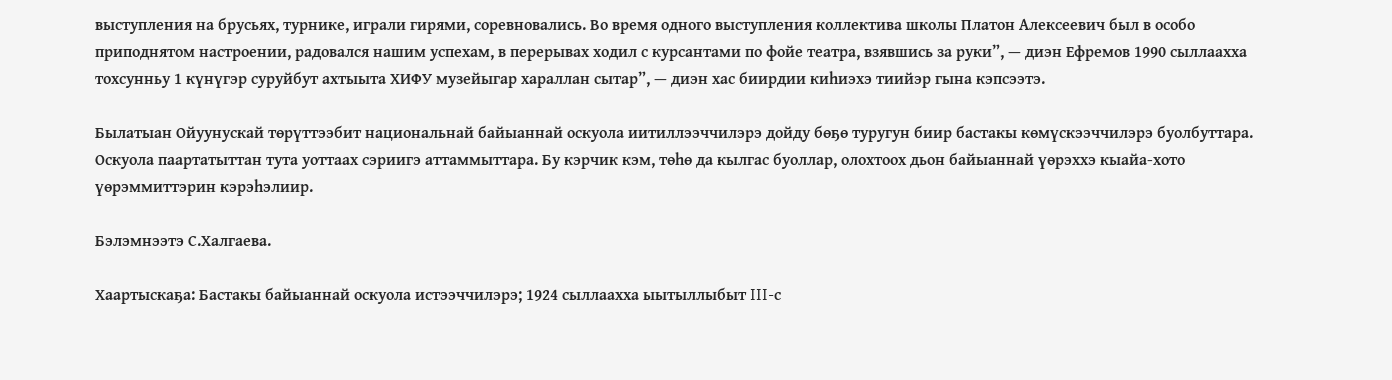выступления на брусьях, турнике, играли гирями, соревновались. Во время одного выступления коллектива школы Платон Алексеевич был в особо приподнятом настроении, радовался нашим успехам, в перерывах ходил с курсантами по фойе театра, взявшись за руки”, — диэн Ефремов 1990 сыллаахха тохсунньу 1 күнүгэр суруйбут ахтыыта ХИФУ музейыгар хараллан сытар”, — диэн хас биирдии киһиэхэ тиийэр гына кэпсээтэ.

Былатыан Ойуунускай төрүттээбит национальнай байыаннай оскуола иитиллээччилэрэ дойду бөҕө туругун биир бастакы көмүскээччилэрэ буолбуттара. Оскуола паартатыттан тута уоттаах сэриигэ аттаммыттара. Бу кэрчик кэм, төһө да кылгас буоллар, олохтоох дьон байыаннай үөрэххэ кыайа-хото үөрэммиттэрин кэрэһэлиир.

Бэлэмнээтэ С.Халгаева.

Хаартыскаҕа: Бастакы байыаннай оскуола истээччилэрэ; 1924 сыллаахха ыытыллыбыт III-с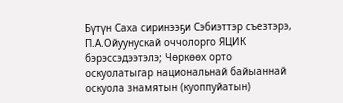Бүтүн Саха сиринээҕи Сэбиэттэр съезтэрэ, П.А.Ойуунускай оччолорго ЯЦИК бэрэссэдээтэлэ; Чөркөөх орто оскуолатыгар национальнай байыаннай оскуола знамятын (куоппуйатын)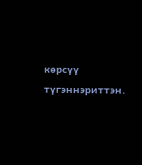көрсүү түгэннэриттэн.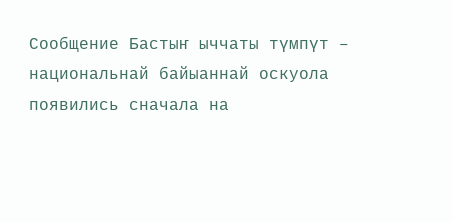Сообщение Бастыҥ ыччаты түмпүт – национальнай байыаннай оскуола появились сначала на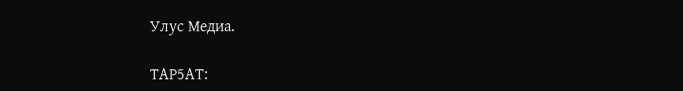Улус Медиа.

ТАР5АТ: